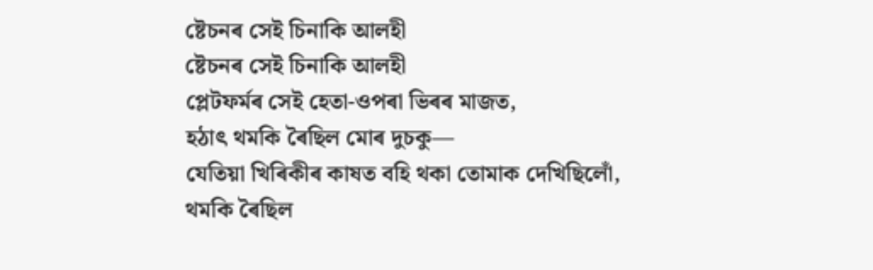ষ্টেচনৰ সেই চিনাকি আলহী
ষ্টেচনৰ সেই চিনাকি আলহী
প্লেটফৰ্মৰ সেই হেতা-ওপৰা ভিৰৰ মাজত,
হঠাৎ থমকি ৰৈছিল মোৰ দুচকু—
যেতিয়া খিৰিকীৰ কাষত বহি থকা তোমাক দেখিছিলোঁ,
থমকি ৰৈছিল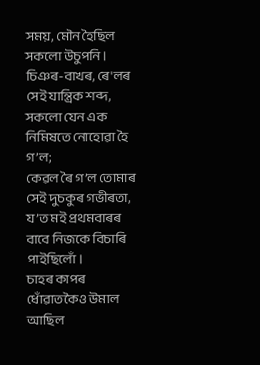সময়, মৌন হৈছিল সকলো উচুপনি।
চিঞৰ-বাখৰ, ৰে'লৰ সেই যান্ত্ৰিক শব্দ,
সকলো যেন এক নিমিষতে নোহোৱা হৈ গ’ল;
কেৱল ৰৈ গ’ল তোমাৰ সেই দুচকুৰ গভীৰতা,
য’ত মই প্ৰথমবাৰৰ বাবে নিজকে বিচাৰি পাইছিলোঁ।
চাহৰ কাপৰ ধোঁৱাতকৈও উমাল আছিল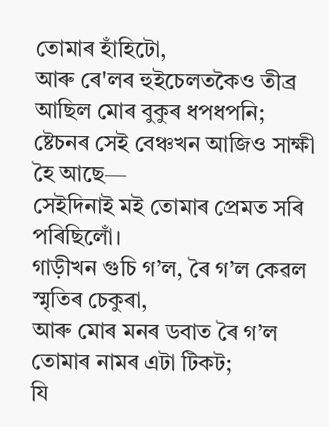তোমাৰ হাঁহিটো,
আৰু ৰে'লৰ হুইচেলতকৈও তীব্ৰ আছিল মোৰ বুকুৰ ধপধপনি;
ষ্টেচনৰ সেই বেঞ্চখন আজিও সাক্ষী হৈ আছে—
সেইদিনাই মই তোমাৰ প্ৰেমত সৰি পৰিছিলোঁ।
গাড়ীখন গুচি গ’ল, ৰৈ গ’ল কেৱল স্মৃতিৰ চেকুৰা,
আৰু মোৰ মনৰ ডবাত ৰৈ গ’ল তোমাৰ নামৰ এটা টিকট;
যি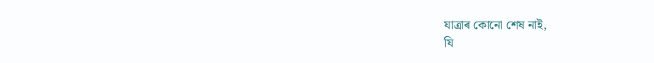যাত্ৰাৰ কোনো শেষ নাই,
যি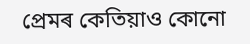প্ৰেমৰ কেতিয়াও কোনো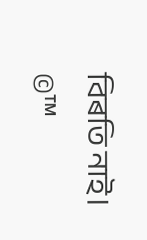বিৰতি নাই।
©™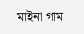মাইনা গাম